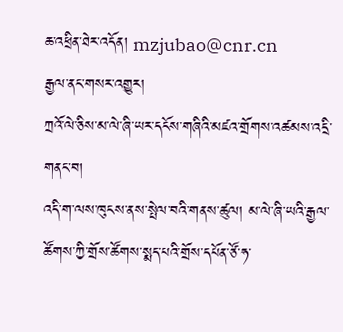ཆ་འཕྲིན་ཐེར་འདོན། mzjubao@cnr.cn
རྒྱལ་ནང་གསར་འགྱུར།
ཀྲའོ་ལེ་ཅིས་མ་ལེ་ཞི་ཡར་དངོས་གཞིའི་མཛའ་གྲོགས་འཚམས་འདྲི་གནང་བ།
འདི་ག་ལས་ཁུངས་ནས་སྤེལ་བའི་གནས་ཚུལ། མ་ལེ་ཞི་ཡའི་རྒྱལ་ཚོགས་ཀྱི་གྲོས་ཚོགས་སྨད་པའི་གྲོས་དཔོན་ཙོ་ཧ་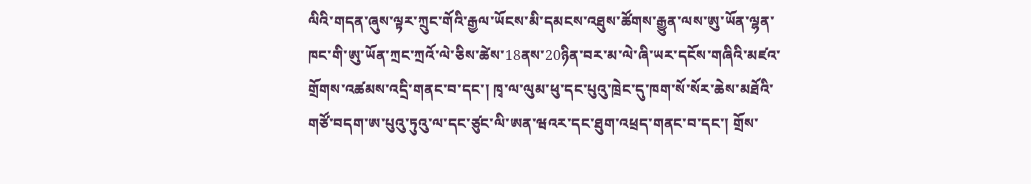ལིའི་གདན་ཞུས་ལྟར་ཀྲུང་གོའི་རྒྱལ་ཡོངས་མི་དམངས་འཐུས་ཚོགས་རྒྱུན་ལས་ཨུ་ཡོན་ལྷན་ཁང་གི་ཨུ་ཡོན་ཀྲང་ཀྲའོ་ལེ་ཅིས་ཚེས་18ནས་20ཉིན་བར་མ་ལེ་ཞི་ཡར་དངོས་གཞིའི་མཛའ་གྲོགས་འཚམས་འདྲི་གནང་བ་དང་། ཁྭ་ལ་ལུམ་ཕུ་དང་པུའུ་ཁྲེང་དུ་ཁག་སོ་སོར་ཆེས་མཐོའི་གཙོ་བདག་ཨ་པུའུ་ཏུའུ་ལ་དང་ཙུང་ལི་ཨན་ཝའར་དང་ཐུག་འཕྲད་གནང་བ་དང་། གྲོས་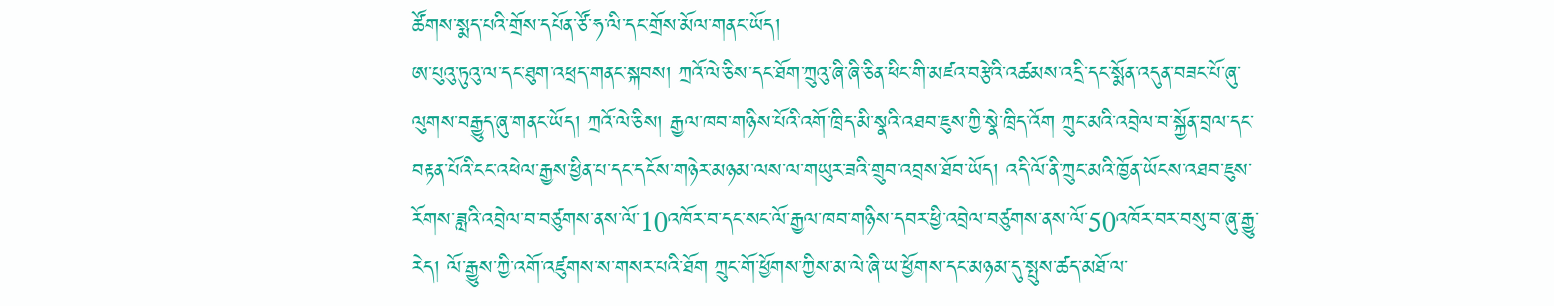ཚོགས་སྨད་པའི་གྲོས་དཔོན་ཙོ་ཧ་ལི་དང་གྲོས་མོལ་གནང་ཡོད།
ཨ་པུའུ་ཏུའུ་ལ་དང་ཐུག་འཕྲད་གནང་སྐབས། ཀྲའོ་ལེ་ཅིས་དང་ཐོག་ཀྲུའུ་ཞི་ཞི་ཅིན་ཕིང་གི་མཛའ་བརྩེའི་འཚམས་འདྲི་དང་སྨོན་འདུན་བཟང་པོ་ཞུ་ལུགས་བརྒྱུད་ཞུ་གནང་ཡོད། ཀྲའོ་ལེ་ཅིས། རྒྱལ་ཁབ་གཉིས་པོའི་འགོ་ཁྲིད་མི་སྣའི་འཐབ་ཇུས་ཀྱི་སྣེ་ཁྲིད་འོག ཀྲུང་མའི་འབྲེལ་བ་སྐྱོན་བྲལ་དང་བརྟན་པོའི་ངང་འཕེལ་རྒྱས་ཕྱིན་པ་དང་དངོས་གཉེར་མཉམ་ལས་ལ་གཡུར་ཟའི་གྲུབ་འབྲས་ཐོབ་ཡོད། འདི་ལོ་ནི་ཀྲུང་མའི་ཁྱོན་ཡོངས་འཐབ་ཇུས་རོགས་ཟླའི་འབྲེལ་བ་བཙུགས་ནས་ལོ་10འཁོར་བ་དང་སང་ལོ་རྒྱལ་ཁབ་གཉིས་དབར་ཕྱི་འབྲེལ་བཙུགས་ནས་ལོ་50འཁོར་བར་བསུ་བ་ཞུ་རྒྱུ་རེད། ལོ་རྒྱུས་ཀྱི་འགོ་འཛུགས་ས་གསར་པའི་ཐོག ཀྲུང་གོ་ཕྱོགས་ཀྱིས་མ་ལེ་ཞི་ཡ་ཕྱོགས་དང་མཉམ་དུ་སྤུས་ཚད་མཐོ་ལ་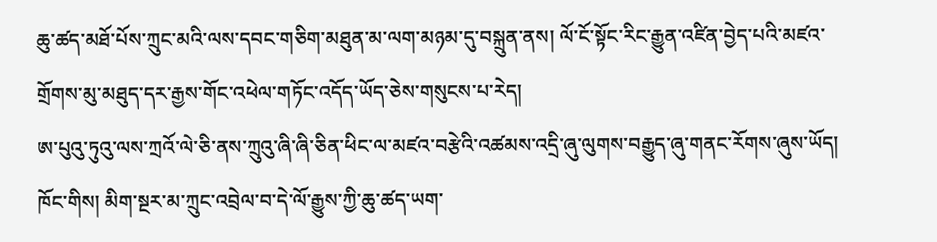ཆུ་ཚད་མཐོ་པོས་ཀྲུང་མའི་ལས་དབང་གཅིག་མཐུན་མ་ལག་མཉམ་དུ་བསྐྲུན་ནས། ལོ་ངོ་སྟོང་རིང་རྒྱུན་འཛིན་བྱེད་པའི་མཛའ་གྲོགས་མུ་མཐུད་དར་རྒྱས་གོང་འཕེལ་གཏོང་འདོད་ཡོད་ཅེས་གསུངས་པ་རེད།
ཨ་པུའུ་ཏུའུ་ལས་ཀྲའོ་ལེ་ཅི་ནས་ཀྲུའུ་ཞི་ཞི་ཅིན་ཕིང་ལ་མཛའ་བརྩེའི་འཚམས་འདྲི་ཞུ་ལུགས་བརྒྱུད་ཞུ་གནང་རོགས་ཞུས་ཡོད།
ཁོང་གིས། མིག་སྔར་མ་ཀྲུང་འབྲེལ་བ་དེ་ལོ་རྒྱུས་ཀྱི་ཆུ་ཚད་ཡག་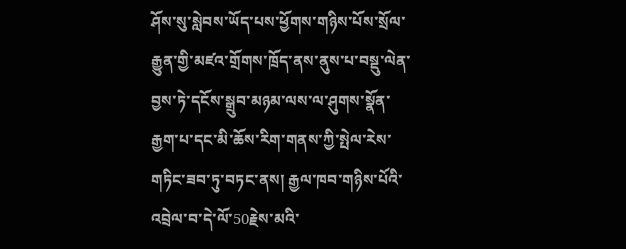ཤོས་སུ་སླེབས་ཡོད་པས་ཕྱོགས་གཉིས་པོས་སྲོལ་རྒྱུན་གྱི་མཛའ་གྲོགས་ཁྲོད་ནས་ནུས་པ་བསྡུ་ལེན་བྱས་ཏེ་དངོས་སྒྲུབ་མཉམ་ལས་ལ་ཤུགས་སྣོན་རྒྱག་པ་དང་མི་ཆོས་རིག་གནས་ཀྱི་སྤེལ་རེས་གཏིང་ཟབ་ཏུ་བཏང་ནས། རྒྱལ་ཁབ་གཉིས་པོའི་འབྲེལ་བ་དེ་ལོ་50རྗེས་མའི་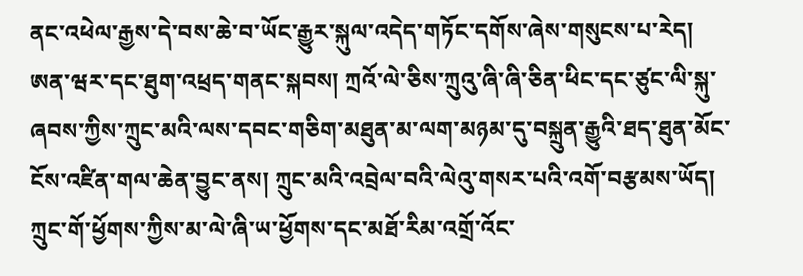ནང་འཕེལ་རྒྱས་དེ་བས་ཆེ་བ་ཡོང་རྒྱུར་སྐུལ་འདེད་གཏོང་དགོས་ཞེས་གསུངས་པ་རེད།
ཨན་ཝར་དང་ཐུག་འཕྲད་གནང་སྐབས། ཀྲའོ་ལེ་ཅིས་ཀྲུའུ་ཞི་ཞི་ཅིན་ཕིང་དང་ཙུང་ལི་སྐུ་ཞབས་ཀྱིས་ཀྲུང་མའི་ལས་དབང་གཅིག་མཐུན་མ་ལག་མཉམ་དུ་བསྐྲུན་རྒྱུའི་ཐད་ཐུན་མོང་ངོས་འཛིན་གལ་ཆེན་བྱུང་ནས། ཀྲུང་མའི་འབྲེལ་བའི་ལེའུ་གསར་པའི་འགོ་བརྩམས་ཡོད། ཀྲུང་གོ་ཕྱོགས་ཀྱིས་མ་ལེ་ཞི་ཡ་ཕྱོགས་དང་མཐོ་རིམ་འགྲོ་འོང་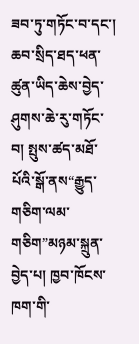ཟབ་ཏུ་གཏོང་བ་དང་། ཆབ་སྲིད་ཐད་ཕན་ཚུན་ཡིད་ཆེས་བྱེད་ཤུགས་ཆེ་རུ་གཏོང་བ། སྤུས་ཚད་མཐོ་པོའི་སྒོ་ནས“རྒྱུད་གཅིག་ལམ་གཅིག”མཉམ་སྐྲུན་བྱེད་པ། ཁྱབ་ཁོངས་ཁག་གི་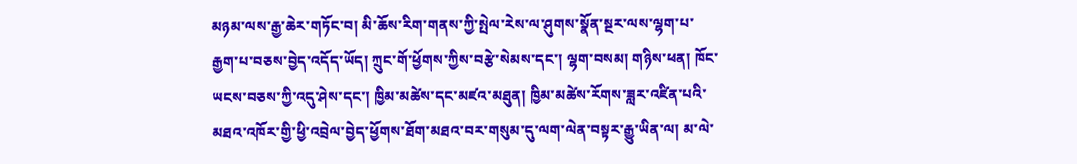མཉམ་ལས་རྒྱ་ཆེར་གཏོང་བ། མི་ཆོས་རིག་གནས་ཀྱི་སྤེལ་རེས་ལ་ཤུགས་སྣོན་སྔར་ལས་ལྷག་པ་རྒྱག་པ་བཅས་བྱེད་འདོད་ཡོད། ཀྲུང་གོ་ཕྱོགས་ཀྱིས་བརྩེ་སེམས་དང་། ལྷག་བསམ། གཉིས་ཕན། ཁོང་ཡངས་བཅས་ཀྱི་འདུ་ཤེས་དང་། ཁྱིམ་མཚེས་དང་མཛའ་མཐུན། ཁྱིམ་མཚེས་རོགས་ཟླར་འཛིན་པའི་མཐའ་འཁོར་གྱི་ཕྱི་འབྲེལ་བྱེད་ཕྱོགས་ཐོག་མཐའ་བར་གསུམ་དུ་ལག་ལེན་བསྟར་རྒྱུ་ཡིན་ལ། མ་ལེ་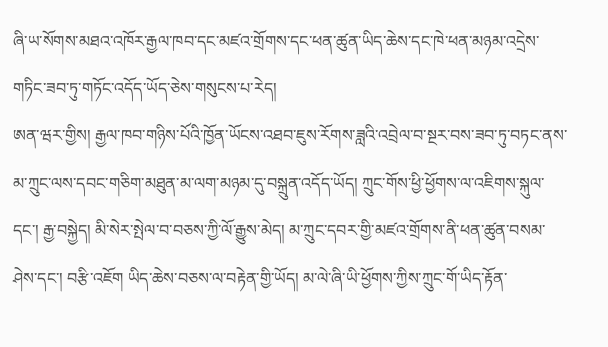ཞི་ཡ་སོགས་མཐའ་འཁོར་རྒྱལ་ཁབ་དང་མཛའ་གྲོགས་དང་ཕན་ཚུན་ཡིད་ཆེས་དང་ཁེ་ཕན་མཉམ་འདྲེས་གཏིང་ཟབ་ཏུ་གཏོང་འདོད་ཡོད་ཅེས་གསུངས་པ་རེད།
ཨན་ཝར་གྱིས། རྒྱལ་ཁབ་གཉིས་པོའི་ཁྱོན་ཡོངས་འཐབ་ཇུས་རོགས་ཟླའི་འབྲེལ་བ་སྔར་བས་ཟབ་ཏུ་བཏང་ནས་མ་ཀྲུང་ལས་དབང་གཅིག་མཐུན་མ་ལག་མཉམ་དུ་བསྐྲུན་འདོད་ཡོད། ཀྲུང་གོས་ཕྱི་ཕྱོགས་ལ་འཇིགས་སྐུལ་དང་། རྒྱ་བསྐྱེད། མི་སེར་སྤེལ་བ་བཅས་ཀྱི་ལོ་རྒྱུས་མེད། མ་ཀྲུང་དབར་གྱི་མཛའ་གྲོགས་ནི་ཕན་ཚུན་བསམ་ཤེས་དང་། བརྩི་འཇོག ཡིད་ཆེས་བཅས་ལ་བརྟེན་གྱི་ཡོད། མ་ལེ་ཞི་ཡི་ཕྱོགས་ཀྱིས་ཀྲུང་གོ་ཡིད་རྟོན་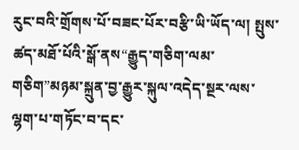རུང་བའི་གྲོགས་པོ་བཟང་པོར་བརྩི་ཡི་ཡོད་ལ། སྤུས་ཚད་མཐོ་པོའི་སྒོ་ནས“རྒྱུད་གཅིག་ལམ་གཅིག”མཉམ་སྐྲུན་བྱ་རྒྱུར་སྐུལ་འདེད་སྔར་ལས་ལྷག་པ་གཏོང་བ་དང་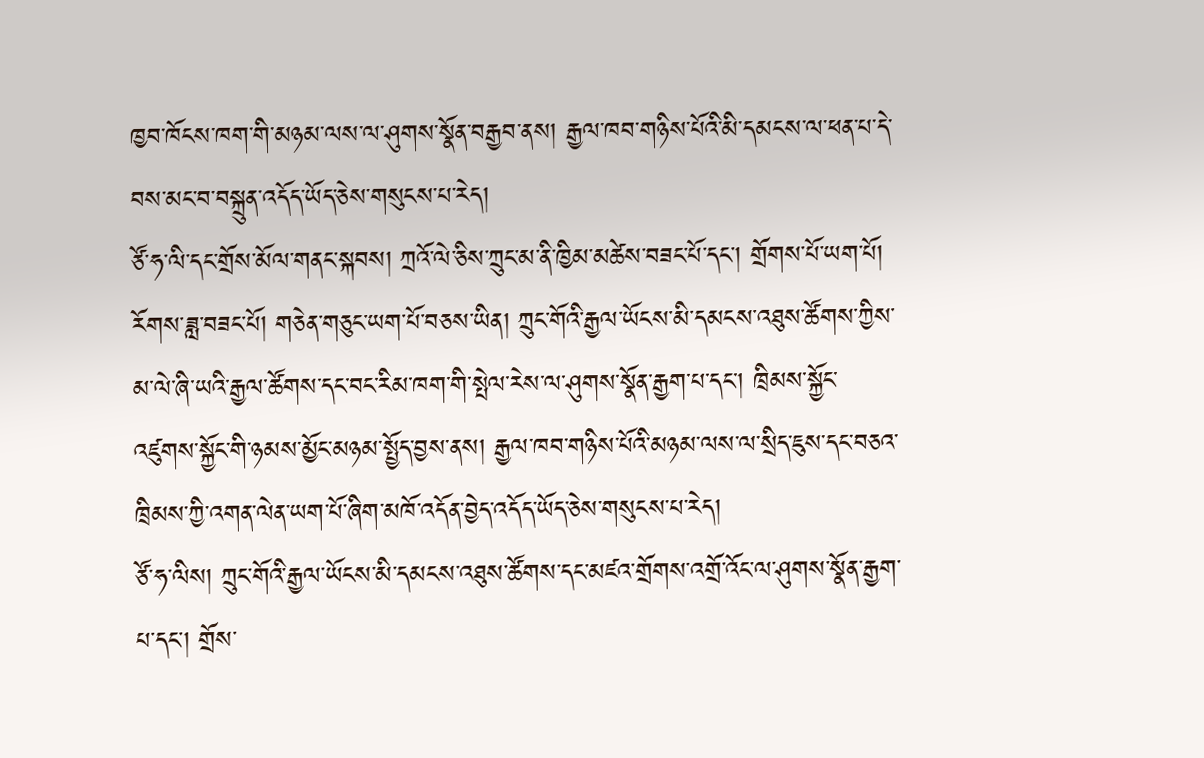ཁྱབ་ཁོངས་ཁག་གི་མཉམ་ལས་ལ་ཤུགས་སྣོན་བརྒྱབ་ནས། རྒྱལ་ཁབ་གཉིས་པོའི་མི་དམངས་ལ་ཕན་པ་དེ་བས་མང་བ་བསྐྲུན་འདོད་ཡོད་ཅེས་གསུངས་པ་རེད།
ཙོ་ཧ་ལི་དང་གྲོས་མོལ་གནང་སྐབས། ཀྲའོ་ལེ་ཅིས་ཀྲུང་མ་ནི་ཁྱིམ་མཚེས་བཟང་པོ་དང་། གྲོགས་པོ་ཡག་པོ། རོགས་ཟླ་བཟང་པོ། གཅེན་གཅུང་ཡག་པོ་བཅས་ཡིན། ཀྲུང་གོའི་རྒྱལ་ཡོངས་མི་དམངས་འཐུས་ཚོགས་ཀྱིས་མ་ལེ་ཞི་ཡའི་རྒྱལ་ཚོགས་དང་བང་རིམ་ཁག་གི་སྤེལ་རེས་ལ་ཤུགས་སྣོན་རྒྱག་པ་དང་། ཁྲིམས་སྐྱོང་འཛུགས་སྐྱོང་གི་ཉམས་མྱོང་མཉམ་སྤྱོད་བྱས་ནས། རྒྱལ་ཁབ་གཉིས་པོའི་མཉམ་ལས་ལ་སྲིད་ཇུས་དང་བཅའ་ཁྲིམས་ཀྱི་འགན་ལེན་ཡག་པོ་ཞིག་མཁོ་འདོན་བྱེད་འདོད་ཡོད་ཅེས་གསུངས་པ་རེད།
ཙོ་ཧ་ལིས། ཀྲུང་གོའི་རྒྱལ་ཡོངས་མི་དམངས་འཐུས་ཚོགས་དང་མཛའ་གྲོགས་འགྲོ་འོང་ལ་ཤུགས་སྣོན་རྒྱག་པ་དང་། གྲོས་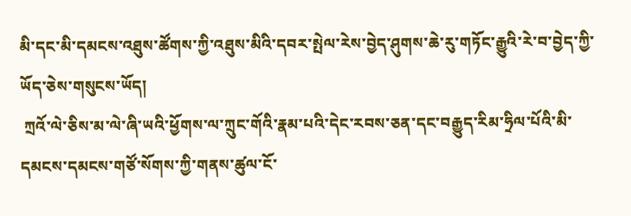མི་དང་མི་དམངས་འཐུས་ཚོགས་ཀྱི་འཐུས་མིའི་དབར་སྤེལ་རེས་བྱེད་ཤུགས་ཆེ་རུ་གཏོང་རྒྱུའི་རེ་བ་བྱེད་ཀྱི་ཡོད་ཅེས་གསུངས་ཡོད།
 ཀྲའོ་ལེ་ཅིས་མ་ལེ་ཞི་ཡའི་ཕྱོགས་ལ་ཀྲུང་གོའི་རྣམ་པའི་དེང་རབས་ཅན་དང་བརྒྱུད་རིམ་ཧྲིལ་པོའི་མི་དམངས་དམངས་གཙོ་སོགས་ཀྱི་གནས་ཚུལ་ངོ་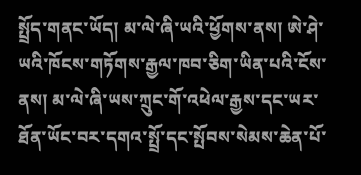སྤྲོད་གནང་ཡོད། མ་ལེ་ཞི་ཡའི་ཕྱོགས་ནས། ཨེ་ཤེ་ཡའི་ཁོངས་གཏོགས་རྒྱལ་ཁབ་ཅིག་ཡིན་པའི་ངོས་ནས། མ་ལེ་ཞི་ཡས་ཀྲུང་གོ་འཕེལ་རྒྱས་དང་ཡར་ཐོན་ཡོང་བར་དགའ་སྤྲོ་དང་སྤོབས་སེམས་ཆེན་པོ་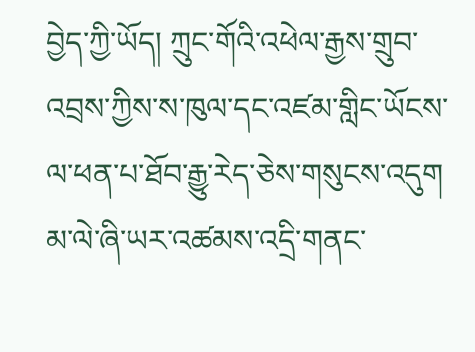བྱེད་ཀྱི་ཡོད། ཀྲུང་གོའི་འཕེལ་རྒྱས་གྲུབ་འབྲས་ཀྱིས་ས་ཁུལ་དང་འཛམ་གླིང་ཡོངས་ལ་ཕན་པ་ཐོབ་རྒྱུ་རེད་ཅེས་གསུངས་འདུག
མ་ལེ་ཞི་ཡར་འཚམས་འདྲི་གནང་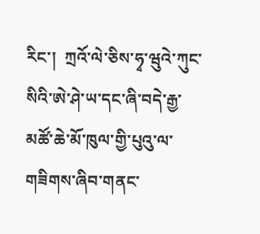རིང་།  ཀྲའོ་ལེ་ཅིས་ཧྭ་ཝུའེ་ཀུང་སིའི་ཨེ་ཤེ་ཡ་དང་ཞི་བདེ་རྒྱ་མཚོ་ཆེ་མོ་ཁུལ་གྱི་པུའུ་ལ་གཟིགས་ཞིབ་གནང་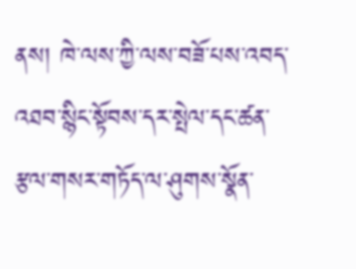ནས། ཁེ་ལས་ཀྱི་ལས་བཟོ་པས་འབད་འཐབ་སྙིང་སྟོབས་དར་སྤེལ་དང་ཚན་རྩལ་གསར་གཏོད་ལ་ཤུགས་སྣོན་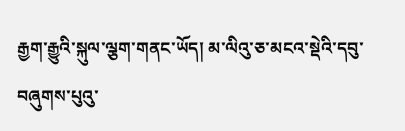རྒྱག་རྒྱུའི་སྐུལ་ལྕག་གནང་ཡོད། མ་ལིའུ་ཅ་མངའ་སྡེའི་དབུ་བཞུགས་པུའུ་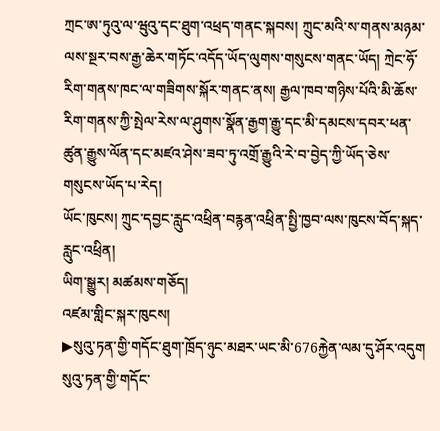ཀྲང་ཨ་ཏུའུ་ལ་ཝུའུ་དང་ཐུག་འཕྲད་གནང་སྐབས། ཀྲུང་མའི་ས་གནས་མཉམ་ལས་སྔར་བས་རྒྱ་ཆེར་གཏོང་འདོད་ཡོད་ལུགས་གསུངས་གནང་ཡོད། ཀྲེང་ཧོ་རིག་གནས་ཁང་ལ་གཟིགས་སྐོར་གནང་ནས། རྒྱལ་ཁབ་གཉིས་པོའི་མི་ཆོས་རིག་གནས་ཀྱི་སྤེལ་རེས་ལ་ཤུགས་སྣོན་རྒྱག་རྒྱུ་དང་མི་དམངས་དབར་ཕན་ཚུན་རྒྱུས་ལོན་དང་མཛའ་ཤེས་ཟབ་ཏུ་འགྲོ་རྒྱུའི་རེ་བ་བྱེད་ཀྱི་ཡོད་ཅེས་གསུངས་ཡོད་པ་རེད།
ཡོང་ཁུངས། ཀྲུང་དབྱང་རླུང་འཕྲིན་བརྙན་འཕྲིན་སྤྱི་ཁྱབ་ལས་ཁུངས་བོད་སྐད་རླུང་འཕྲིན།
ཡིག་སྒྱུར། མཚམས་གཅོད།
འཛམ་གླིང་སྐར་ཁུངས།
▶སུའུ་ཏན་གྱི་གདོང་ཐུག་ཁྲོད་ཉུང་མཐར་ཡང་མི་676རྐྱེན་ལམ་དུ་ཤོར་འདུག
སུའུ་ཏན་གྱི་གདོང་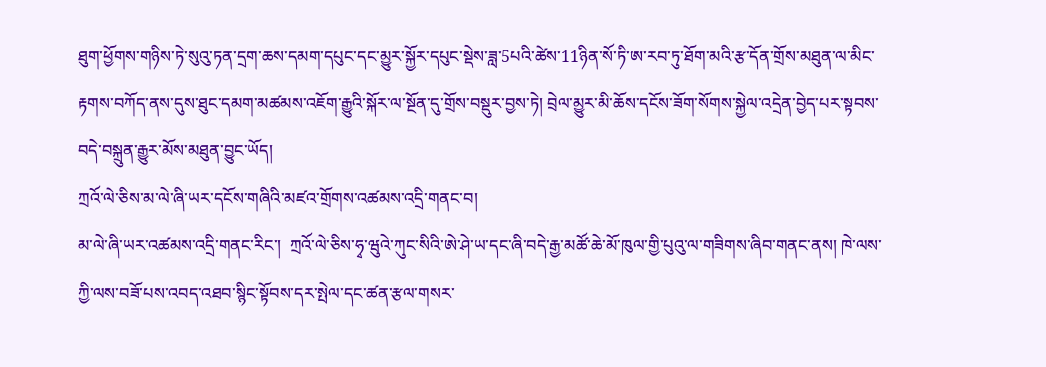ཐུག་ཕྱོགས་གཉིས་ཏེ་སུའུ་ཏན་དྲག་ཆས་དམག་དཔུང་དང་མྱུར་སྐྱོར་དཔུང་སྡེས་ཟླ་5པའི་ཚེས་11ཉིན་སོ་ཏི་ཨ་རབ་ཏུ་ཐོག་མའི་རྩ་དོན་གྲོས་མཐུན་ལ་མིང་རྟགས་བཀོད་ནས་དུས་ཐུང་དམག་མཚམས་འཇོག་རྒྱུའི་སྐོར་ལ་སྔོན་དུ་གྲོས་བསྡུར་བྱས་ཏེ། བྲེལ་མྱུར་མི་ཆོས་དངོས་ཟོག་སོགས་སྐྱེལ་འདྲེན་བྱེད་པར་སྟབས་བདེ་བསྐྲུན་རྒྱུར་མོས་མཐུན་བྱུང་ཡོད།
ཀྲའོ་ལེ་ཅིས་མ་ལེ་ཞི་ཡར་དངོས་གཞིའི་མཛའ་གྲོགས་འཚམས་འདྲི་གནང་བ།
མ་ལེ་ཞི་ཡར་འཚམས་འདྲི་གནང་རིང་།  ཀྲའོ་ལེ་ཅིས་ཧྭ་ཝུའེ་ཀུང་སིའི་ཨེ་ཤེ་ཡ་དང་ཞི་བདེ་རྒྱ་མཚོ་ཆེ་མོ་ཁུལ་གྱི་པུའུ་ལ་གཟིགས་ཞིབ་གནང་ནས། ཁེ་ལས་ཀྱི་ལས་བཟོ་པས་འབད་འཐབ་སྙིང་སྟོབས་དར་སྤེལ་དང་ཚན་རྩལ་གསར་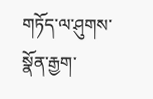གཏོད་ལ་ཤུགས་སྣོན་རྒྱག་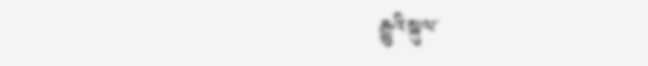རྒྱུའི་སྐུལ་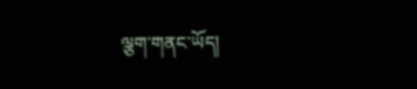ལྕག་གནང་ཡོད།